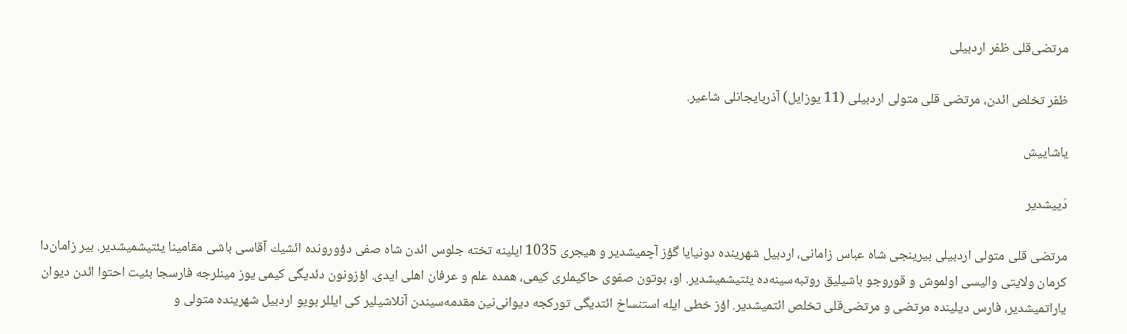مرتضی‌قلی ظفر اردبیلی

ظفر تخلص ائدن، مرتضی قلی متولی اردبیلی (11 یوزایل) آذربایجانلی شاعیر.

یاشاییش

دَییشدیر

مرتضی قلی متولی اردبیلی بیرینجی شاه عباس زامانی، اردبیل شهرینده دونیایا گؤز آچمیشدیر و هیجری 1035 ایلینه تخته جلوس ائدن شاه صفی دؤورونده ائشیك آقاسی باشی مقامینا یئتیشمیشدیر. بیر زامان‌دا كرمان ولایتی والیسی اولموش و قوروجو باشیلیق روتبه‌سینه‌ده یئتیشمیشدیر. او، بوتون صفوی حاكیملری كیمی، همده علم و عرفان اهلی ایدی. اؤزونون دئدیگی كیمی یوز مینلرجه فارسجا بئیت احتوا ائدن دیوان یاراتمیشدیر، فارس دیلینده مرتضی و مرتضی‌قلی تخلص ائتمیشدیر. اؤز خطی ایله استنساخ ائتدیگی توركجه دیوانی‌نین مقدمه‌سیندن آنلاشیلیر كی ایللر بویو اردبیل شهرینده متولی و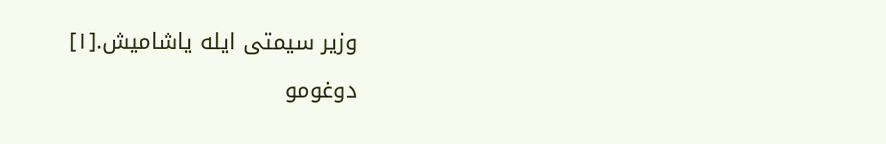وزیر سیمتی ایله یاشامیش.[۱]

دوغومو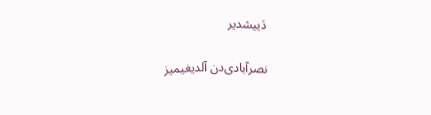دَییشدیر

نصرآبادی‌دن آلدیغیمیز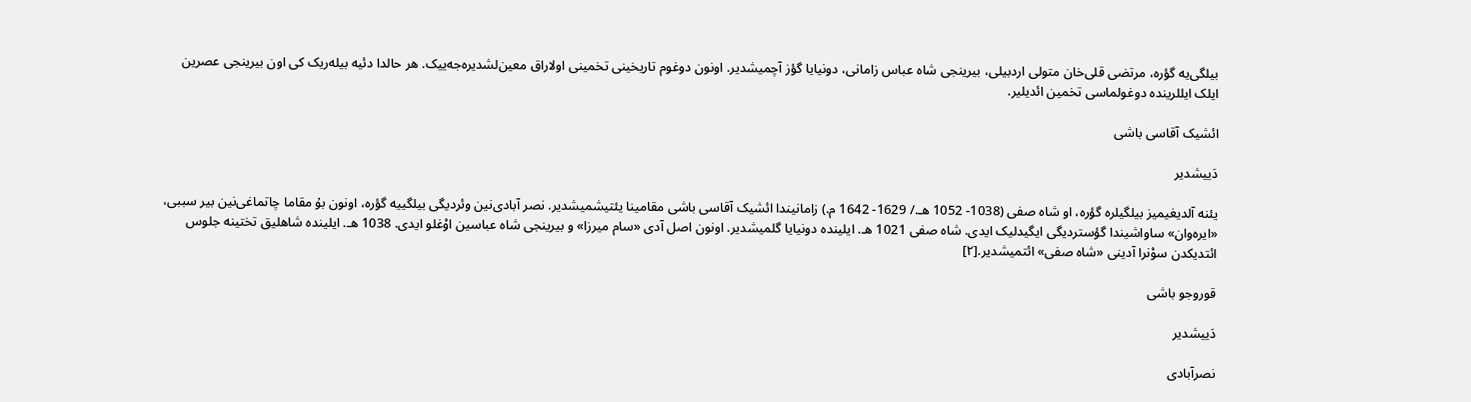بیلگی‌یه گؤره، مرتضی قلی‌خان متولی اردبیلی، بیرینجی شاه عباس زامانی، دونیایا گؤز آچمیشدیر. اونون دوغوم تاریخینی تخمینی اولاراق معین‌لشدیره‌جه‌ییک. هر حالدا دئیه بیله‌ریک کی اون بیرینجی عصرین ایلک ایللرینده دوغولماسی تخمین ائدیلیر.

ائشیک آقاسی باشی

دَییشدیر

یئنه آلدیغیمیز بیلگیلره گؤره، او شاه صفی (1038- 1052 هـ./ 1629- 1642 م.) زامانیندا ائشیک آقاسی باشی مقامینا یئتیشمیشدیر. نصر آبادی‌نین وئردیگی بیلگییه گؤره، اونون بۇ مقاما چاتماغی‌نین بیر سببی، «ایره‌وان» ساواشیندا گؤستردیگی ایگیدلیک ایدی. شاه صفی 1021 هـ. ایلینده دونیایا گلمیشدیر. اونون اصل آدی «سام میرزا» و بیرینجی شاه عباسین اوْغلو ایدی. 1038 هـ. ایلینده شاهلیق تختینه جلوس ائتدیکدن سوْنرا آدینی «شاه صفی» ائتمیشدیر.[۲]

قوروجو باشی

دَییشدیر

نصرآبادی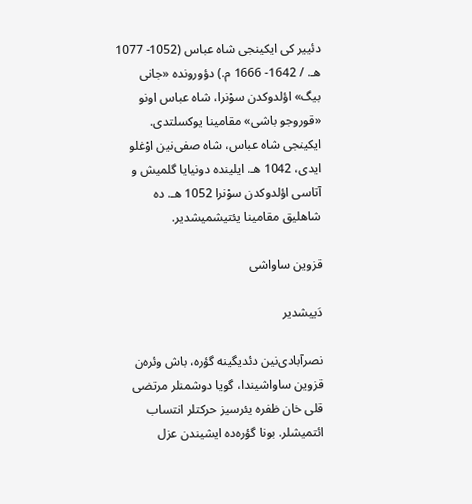دئییر کی ایکینجی شاه عباس (1052- 1077 هـ. / 1642- 1666 م.) دؤورونده «جانی بیگ» اؤلدوکدن سوْنرا، شاه عباس اونو «قوروجو باشی» مقامینا یوکسلتدی. ایکینجی شاه عباس، شاه صفی‌نین اوْغلو ایدی، 1042 هـ. ایلینده دونیایا گلمیش و آتاسی اؤلدوکدن سوْنرا 1052 هـ. ده شاهلیق مقامینا یئتیشمیشدیر.

قزوین ساواشی

دَییشدیر

نصرآبادی‌نین دئدیگینه گؤره، باش وئره‌ن قزوین ساواشیندا، گویا دوشمنلر مرتضی قلی خان ظفره یئرسیز حرکتلر انتساب ائتمیشلر. بونا گؤره‌ده ایشیندن عزل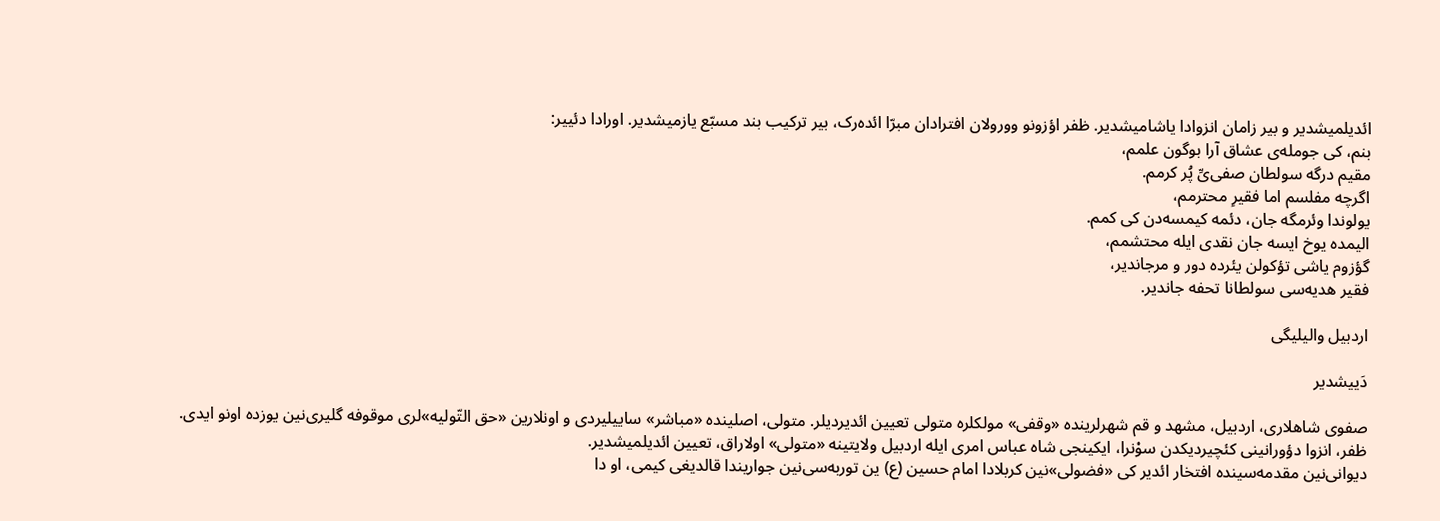ائدیلمیشدیر و بیر زامان انزوادا یاشامیشدیر. ظفر اؤزونو وورولان افترادان مبرّا ائده‌رک، بیر ترکیب بند مسبّع یازمیشدیر. اورادا دئییر:
بنم، کی جومله‌ی عشاق آرا بوگون علمم،
مقیم درگه سولطان صفی‌یِّ پُر کرمم.
اگرچه مفلسم اما فقیرِ محترمم،
یولوندا وئرمگه جان، دئمه کیمسه‌دن کی کمم.
الیمده یوخ ایسه جان نقدی ایله محتشمم،
گؤزوم یاشی تؤکولن یئرده دور و مرجاندیر،
فقیر هدیه‌سی سولطانا تحفه جاندیر.

اردبیل والیلیگی

دَییشدیر

صفوی شاهلاری، اردبیل، مشهد و قم شهرلرینده «وقفی» مولکلره متولی تعیین ائدیردیلر. متولی، اصلینده «مباشر» ساییلیردی و اونلارین «حق التّولیه»لری موقوفه گلیری‌نین یوزده اونو ایدی.
ظفر، انزوا دؤورانینی کئچیردیکدن سوْنرا، ایکینجی شاه عباس امری ایله اردبیل ولایتینه «متولی» اولاراق، تعیین ائدیلمیشدیر.
دیوانی‌نین مقدمه‌سینده افتخار ائدیر کی «فضولی»نین کربلادا امام حسین (ع) ین توربه‌سی‌نین جواریندا قالدیغی کیمی، او دا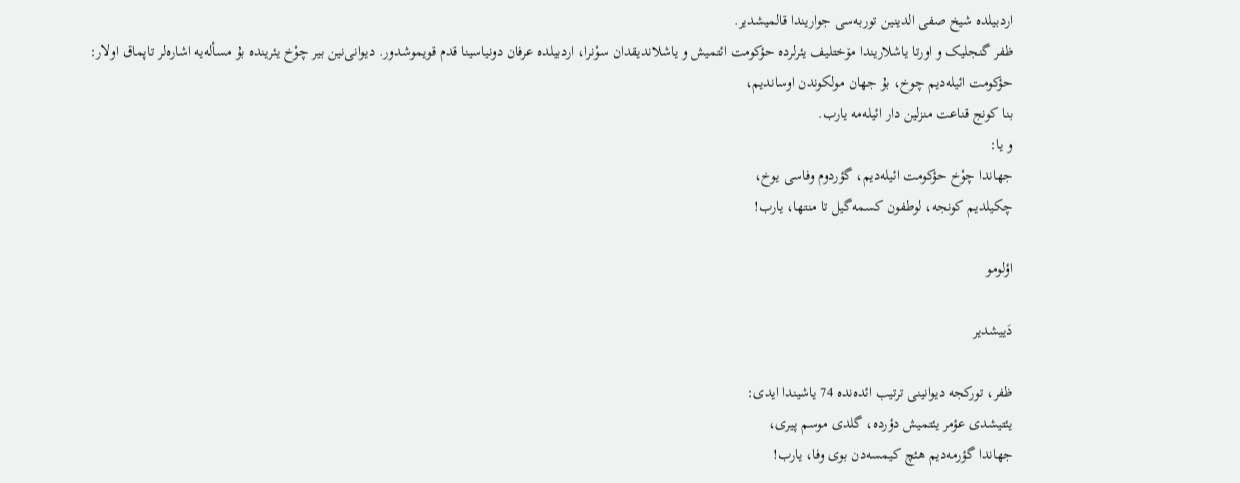اردبیلده شیخ صفی الدینین توربه‌سی جواریندا قالمیشدیر.
ظفر گنجلیک و اورتا یاشلاریندا مۆختلیف یئرلرده حؤکومت ائتمیش و یاشلاندیقدان سوْنرا، اردبیلده عرفان دونیاسینا قدم قویموشدور. دیوانی‌نین بیر چوْخ یئرینده بۇ مسأله‌یه اشاره‌لر تاپماق اولار:
حؤکومت ائیله‌دیم چوخ، بۇ جهان مولکوندن اوساندیم،
بنا کونج قناعت منزلین دار ائیله‌مه یارب.
و یا:
جهاندا چوْخ حؤکومت ائیله‌دیم، گؤردوم وفاسی یوخ،
چکیلدیم کونجه، لوطفون کسمه‌گیل تا منتها، یارب!

اؤلومو

دَییشدیر

ظفر، تورکجه دیوانینی ترتیب ائده‌نده 74 یاشیندا ایدی:
یئتیشدی عؤمر یئتمیش دؤرده، گلدی موسم پیری،
جهاندا گؤرمه‌دیم هئچ کیمسه‌دن بوی وفا، یارب!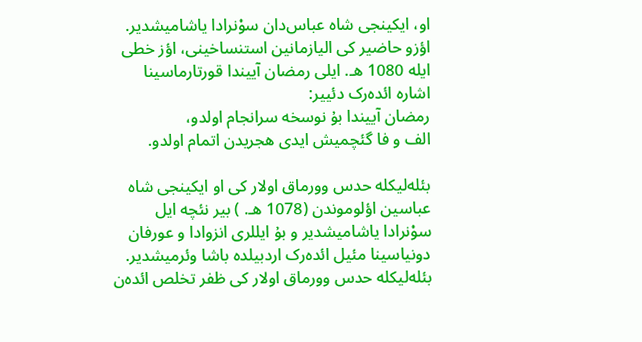او، ایکینجی شاه عباس‌دان سوْنرادا یاشامیشدیر. اؤزو حاضیر کی الیازمانین استنساخینی، اؤز خطی ایله 1080 هـ. ایلی رمضان آییندا قورتارماسینا اشاره ائده‌رک دئییر:
رمضان آییندا بۇ نوسخه سرانجام اولدو،
الف و فا گئچمیش ایدی هجریدن اتمام اولدو.

بئله‌لیکله حدس وورماق اولار کی او ایکینجی شاه عباسین اؤلوموندن (1078 هـ. ) بیر نئچه ایل سوْنرادا یاشامیشدیر و بۇ ایللری انزوادا و عورفان دونیاسینا مئیل ائده‌رک اردبیلده باشا وئرمیشدیر. بئله‌لیکله حدس وورماق اولار کی ظفر تخلص ائده‌ن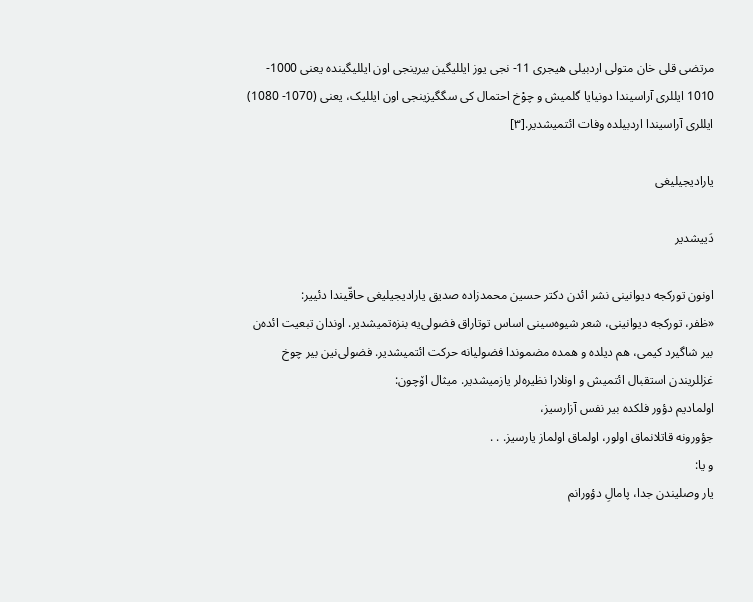مرتضی قلی خان متولی اردبیلی هیجری 11- نجی یوز ایللیگین بیرینجی اون ایللیگینده یعنی 1000- 1010 ایللری آراسیندا دونیایا گلمیش و چوْخ احتمال کی سگگیزینجی اون ایللیک، یعنی (1070- 1080) ایللری آراسیندا اردبیلده وفات ائتمیشدیر.[۳]

یارادیجیلیغی

دَییشدیر

اونون تورکجه دیوانینی نشر ائدن دکتر حسین محمدزاده صدیق یارادیجیلیغی حاقّیندا دئییر:
«ظفر، تورکجه دیوانینی، شعر شیوه‌سینی اساس توتاراق فضولی‌یه بنزه‌تمیشدیر. اوندان تبعیت ائده‌ن بیر شاگیرد کیمی، هم دیلده و همده مضموندا فضولیانه حرکت ائتمیشدیر. فضولی‌نین بیر چوخ غزللریندن استقبال ائتمیش و اونلارا نظیره‌لر یازمیشدیر. میثال اۆچون:
اولمادیم دؤور فلکده بیر نفس آزارسیز،
جؤورونه قاتلانماق اولور، اولماق اولماز یارسیز. . .
و یا:
یار وصلیندن جدا، پامالِ دؤورانم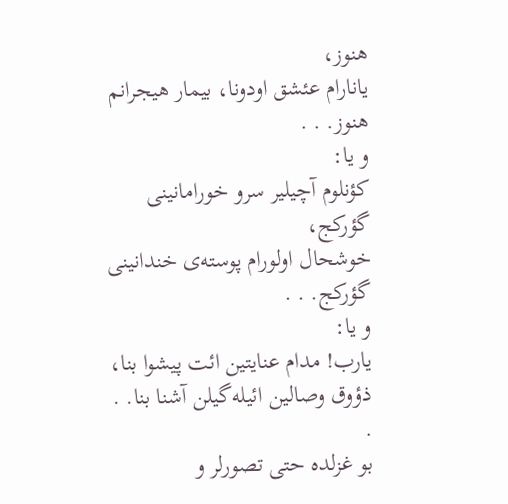هنوز،
یانارام عئشق اودونا، بیمار هیجرانم هنوز. . .
و یا:
کؤنلوم آچیلیر سرو خورامانینی گؤرکج،
خوشحال اولورام پوسته‌ی خندانینی گؤرکج. . .
و یا:
یارب! مدام عنایتین ائت پیشوا بنا،
ذؤوق وصالین ائیله‌گیلن آشنا بنا. . .
بو غزلده حتی تصورلر و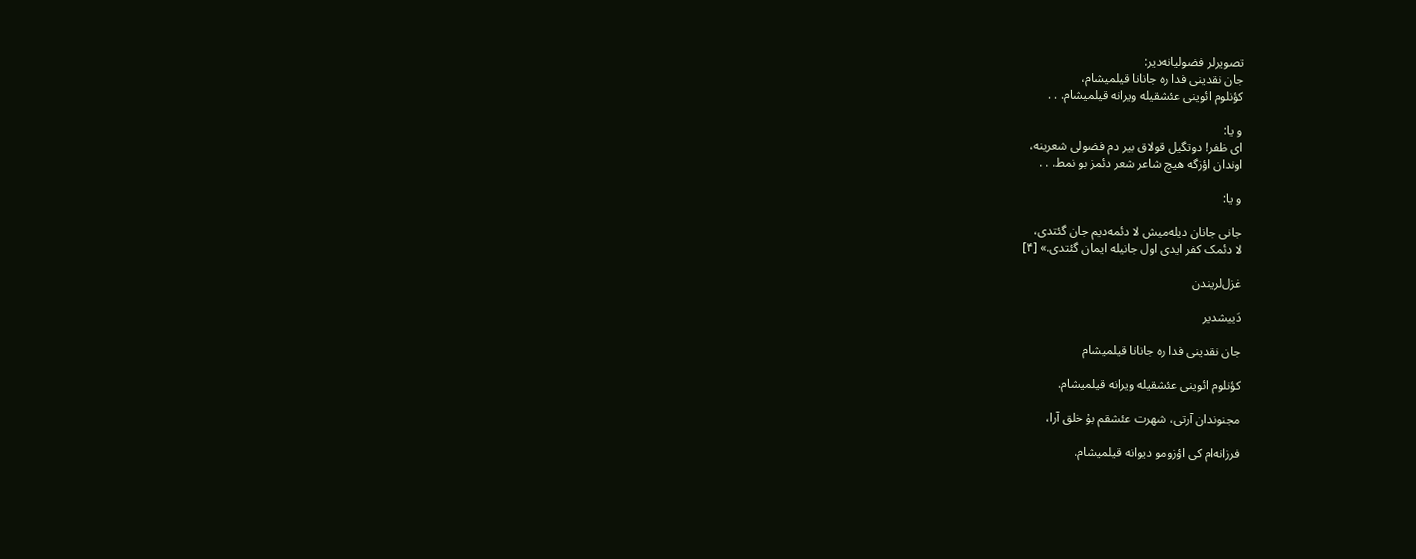تصویرلر فضولیانه‌دیر:
جان نقدینی فدا ره جانانا قیلمیشام،
کؤنلوم ائوینی عئشقیله ویرانه قیلمیشام. . .

و یا:
ای ظفر! دوتگیل قولاق بیر دم فضولی شعرینه،
اوندان اؤزگه هیچ شاعر شعر دئمز بو نمط. . .

و یا:

جانی جانان دیله‌میش لا دئمه‌دیم جان گئتدی،
لا دئمک کفر ایدی اول جانیله ایمان گئتدی.» [۴]

غزل‌لریندن

دَییشدیر

جان نقدینی فدا ره جانانا قیلمیشام

کؤنلوم ائوینی عئشقیله ویرانه قیلمیشام.

مجنوندان آرتی، شهرت عئشقم بۇ خلق آرا،

فرزانه‌ام کی اؤزومو دیوانه قیلمیشام.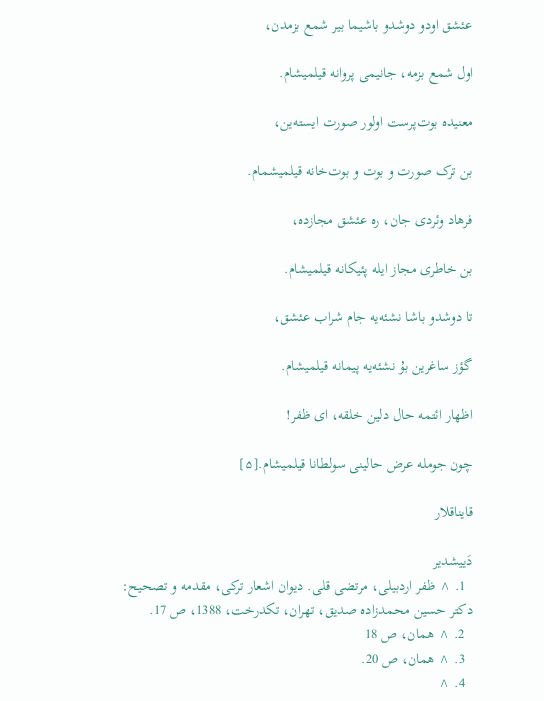عئشق اودو دوشدو باشیما بیر شمع بزمدن،

اول شمع بزمه، جانیمی پروانه قیلمیشام.

معنیده بوت‌پرست اولور صورت ایسته‌ین،

بن ترک صورت و بوت و بوت‌خانه قیلمیشمام.

فرهاد وئردی جان، ره عئشق مجازده،

بن خاطری مجاز ایله پئیکانه قیلمیشام.

تا دوشدو باشا نشئه‌يه جام شراب عئشق،

گؤز ساغرین بۇ نشئه‌یه پیمانه قیلمیشام.

اظهار ائتمه حال دلین خلقه، ای ظفر!

چون جومله عرض حالینی سولطانا قیلمیشام.[۵]

قایناقلار

دَییشدیر
  1. ^ ظفر اردبیلی، مرتضی قلی. دیوان اشعار ترکی، مقدمه و تصحیح: دکتر حسین محمدزاده صدیق، تهران، تکدرخت، 1388، ص 17.
  2. ^ همان، ص 18
  3. ^ همان، ص 20.
  4. ^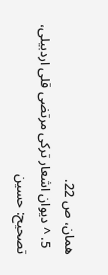همان، ص 22.
  5. ^ دیوان اشعار ترکی مرتضی قلی اردبیلی، تصحیح: حسین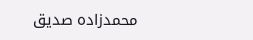محمدزاده صدیق